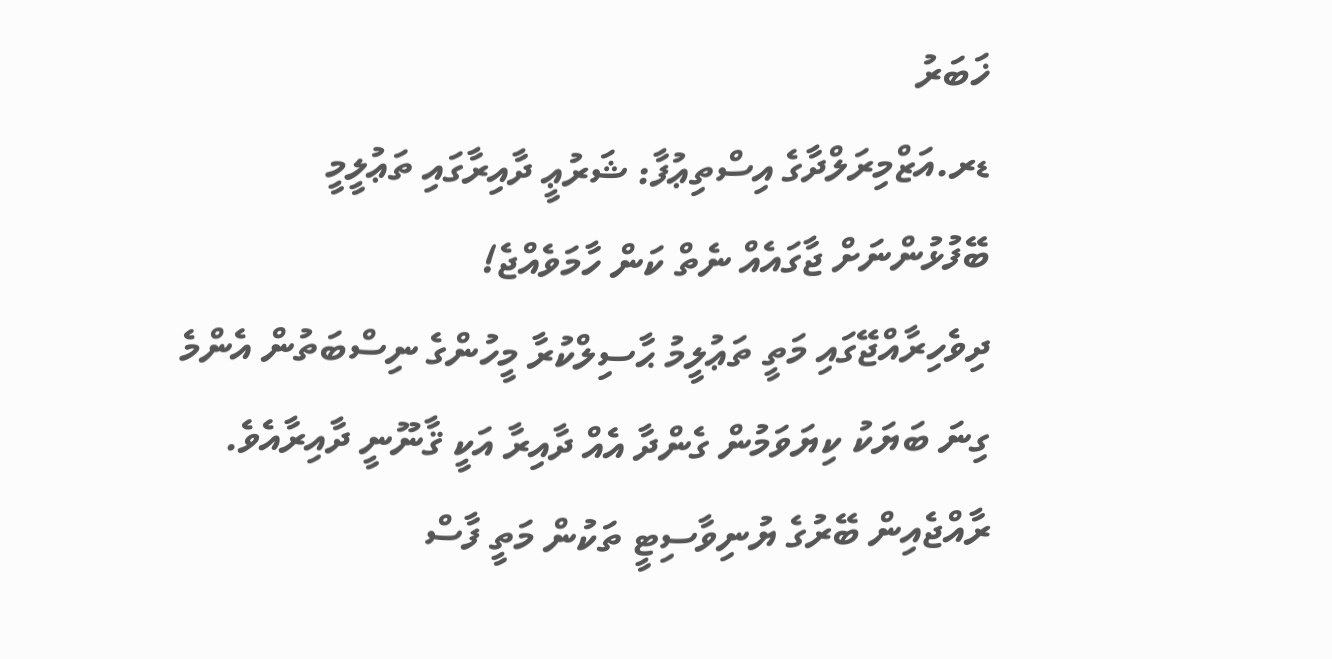ޚަބަރު
ޑރ.އަޒްމިރަލްދާގެ އިސްތިޢުފާ: ޝަރުޢީ ދާއިރާގައި ތަޢުލީމީ ބޭފުޅުންނަށް ޖާގައެއް ނެތް ކަން ހާމަވެއްޖެ!
ދިވެހިރާއްޖޭގައި މަތީ ތަޢުލީމު ޙާސިލްކުރާ މީހުންގެ ނިސްބަތުން އެންމެ ގިނަ ބަޔަކު ކިޔަވަމުން ގެންދާ އެއް ދާއިރާ އަކީ ޤާނޫނީ ދާއިރާއެވެ. ރާއްޖެއިން ބޭރުގެ ޔުނިވާސިޓީ ތަކުން މަތީ ފާސް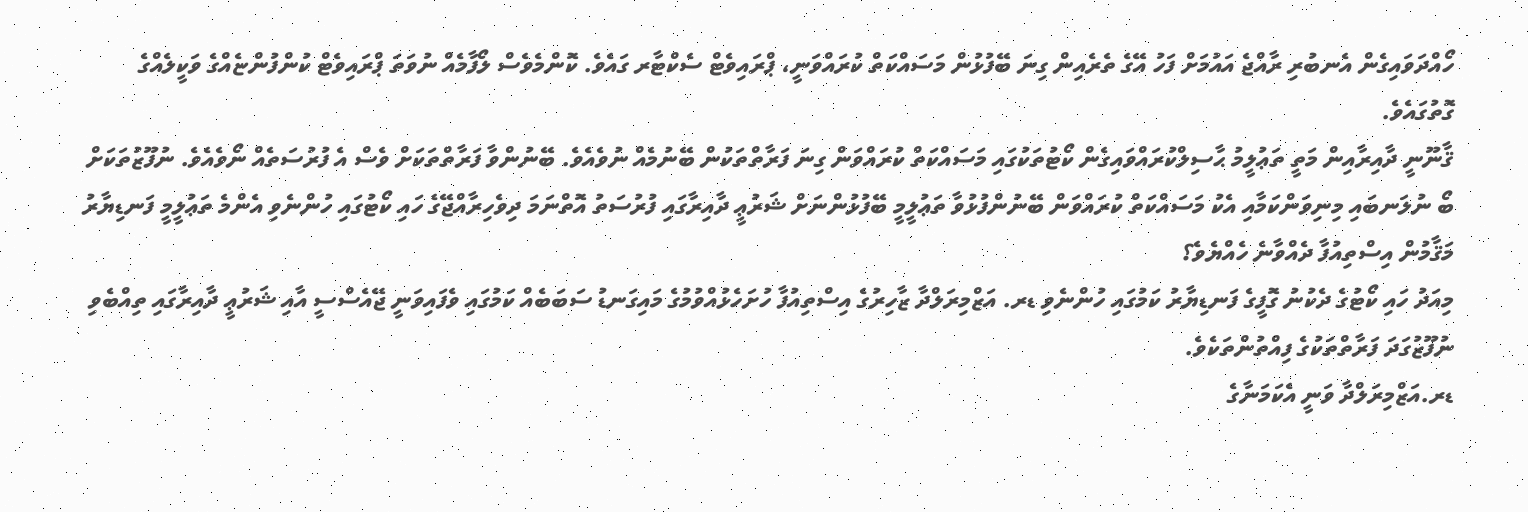ހޯއްދަވައިގެން އެނބުރި ރާއްޖެ އައުމަށް ފަހު އޭގެ ތެރެއިން ގިނަ ބޭފުޅުން މަސައްކަތް ކުރައްވަނީ، ޕްރައިވެޓް ސެކްޓާރ ގައެވެ. ކޮންމެވެސް ލޯފާމެއް ނުވަތަ ޕްރައިވެޓް ކުންފުންޏެއްގެ ވަކީލެއްގެ ގޮތުގައެވެ.
ޤާނޫނީ ދާއިރާއިން މަތީ ތަޢުލީމު ޙާސިލްކުރައްވައިގެން ކޯޓުތަކުގައި މަސައްކަތް ކުރައްވަން ގިނަ ފަރާތްތަކުން ބޭނުމެއް ނުވެއެވެ. ބޭނުންވާ ފަރާތްތަކަށް ވެސް އެ ފުރުސަތެއް ނޯވެއެވެ. ނުފޫޒުތަކަށް ބޯ ނުލަނބައި މިނިވަންކަމާއި އެކު މަސައްކަތް ކުރައްވަން ބޭނުންފުޅުވާ ތަޢުލީމީ ބޭފުޅުންނަށް ޝަރުޢީ ދާއިރާގައި ފުރުސަތު އޮތްނަމަ ދިވެހިރާއްޖޭގެ ހައި ކޯޓުގައި ހުންނެވި އެންމެ ތަޢުލީމީ ފަނޑިޔާރު މަޤާމުން އިސްތިއުފާ ދެއްވާނެ ހެއްޔެވެ؟
މިއަދު ހައި ކޯޓުގެ ދެކުނު ގޮފީގެ ފަނޑިޔާރު ކަމުގައި ހުންނެވި ޑރ. އަޒްމިރަލްދާ ޒާހިރުގެ އިސްތިއުފާ ހުށަހެޅުއްވުމުގެ މައިގަނޑު ސަބަބެއް ކަމުގައި ވެފައިވަނީ ޖޭއެސްސީ އާއި ޝަރުޢީ ދާއިރާގައި ތިއްބެވި ނުފޫޒުގަދަ ފަރާތްތަކުގެ ފިއްތުންތަކެވެ.
ޑރ.އަޒްމިރަލްދާ ވަނީ އެކަމަނާގެ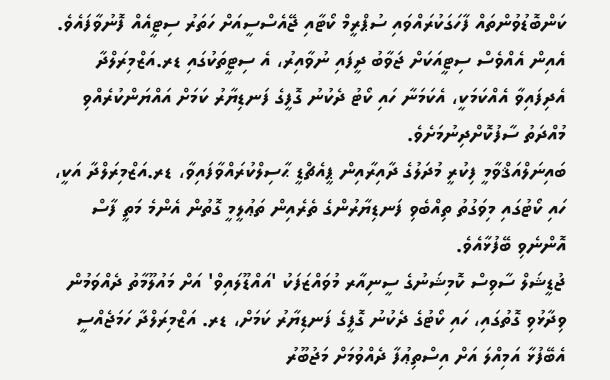ކަންބޮޑުވުންތައް ފާހަގަކުރައްވައި ސުޕްރީމް ކޯޓާއި ޖޭއެސްސީއަށް ހަތަރު ސިޓީއެއް ފޮނުވާފައެވެ. އެއިން އެއްވެސް ސިޓީއަކަށް ޖަވާބު ދީފައި ނުވާއިރު، އެ ސިޓީތަކުގައި ޑރ.އަޒްމިރަލްދާ އެދިފައިވާ އެއްކަމަކީ، އެކަމަނާ ހައި ކޯޓު ދެކުނު ގޮފީގެ ފަނޑިޔާރު ކަމަށް އައްޔަންކުރެއްވި މުއްދަތު ސާފުކޮށްދިނުމަށެވެ.
ބައިނަލްއަޤްވާމީ ފިކުރީ މުދަލުގެ ދާއިރާއިން ޕީއެޗްޑީ ޙާސިލްކުރައްވާފައިވާ، ޑރ.އަޒްމިރަލްދާ އަކީ، ހައި ކޯޓުގައި މިވަގުތު ތިއްބެވި ފަނޑިޔާރުންގެ ތެރެއިން ތަޢުލީމީ ގޮތުން އެންމެ މަތީ ފާސް އޮންނެވި ބޭފުޅާއެވެ.
ޖުޑީޝަލް ސާވިސް ކޮމިޝަނުގެ ސީނިއާރ މުވައްޒަފަކު 'އައްޑޫލައިވް' އަށް މައުލޫމާތު ދެއްވަމުން ވިދާޅުވި ގޮތުގައި، ހައި ކޯޓުގެ ދެކުނު ގޮފީގެ ފަނޑިޔާރު ކަމަށް، ޑރ. އަޒްމިރަލްދާ ހަމަޖެއްސީ އެބޭފުޅާ އަމިއްލަ އަށް އިސްތިޢުފާ ދެއްވުމަށް މަޖުބޫރު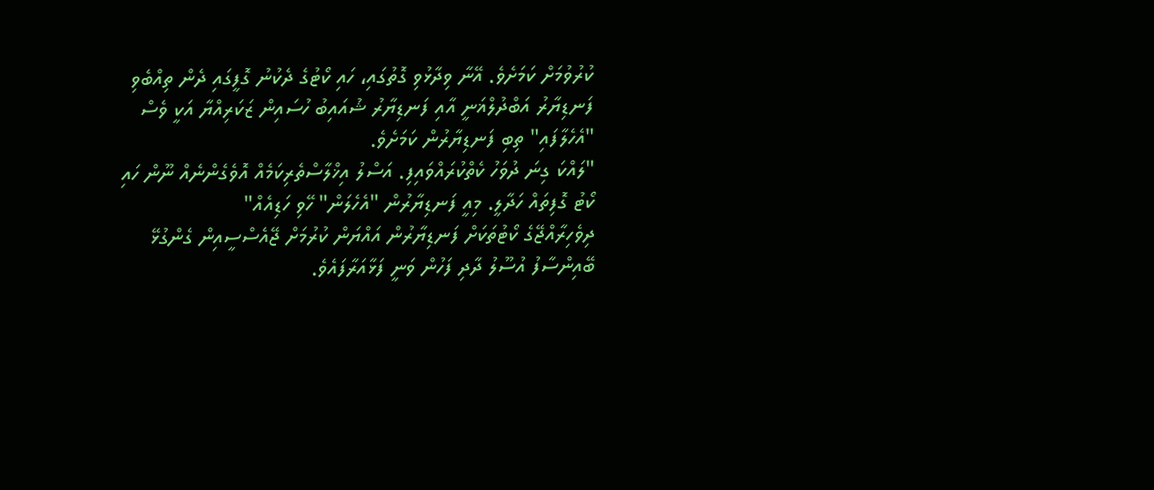ކުރުވުމަށް ކަމަށެވެ. އޭނާ ވިދާޅުވި ގޮތުގައި، ހައި ކޯޓުގެ ދެކުނު ގޮފީގައި ދެން ތިއްބެވި ފަނޑިޔާރު އަބްދުލްޣަނީ އާއި ފަނޑިޔާރު ޝުއައިބު ހުސައިން ޒަކަރިއްޔާ އަކީ ވެސް "އެހެލާފައި" ތިބި ފަނޑިޔާރުން ކަމަށެވެ.
"ލައްކަ ގިނަ ދުވަހު ކެތްކުރައްވައިފި. އަސްލު އިޚްލާސްތެރިކަމެއް އޮވެގެންނެއް ނޫން ހައި ކޯޓު ގޮފިތައް ހަދާލީ. މިއީ ފަނޑިޔާރުން "އެހެލަން" ހޭވި ހަޑިއެއް"
ދިވެހިރާއްޖޭގެ ކޯޓުތަކަށް ފަނޑިޔާރުން އައްޔަން ކުރުމަށް ޖޭއެސްސީއިން ގެންގުޅޭ ބޭއިންސާފު އުސޫލު ދާދި ފަހުން ވަނީ ފަޅާއަރާފައެވެ.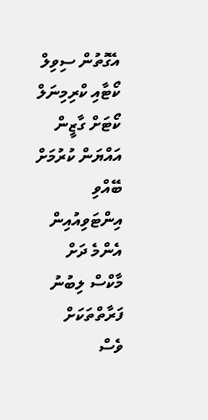އެގޮތުން ސިވިލް ކޯޓާއި ކްރިމިނަލް ކޯޓަށް ގާޒީން އައްޔަން ކުރުމަށް ބޭއްވި އިންޓަވިއުއިން އެންމެ ދަށް މާކްސް ލިބުނު ފަރާތްތަކަށް ވެސް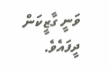ވަނީ ގާޒީކަން ދީފައެވެ.